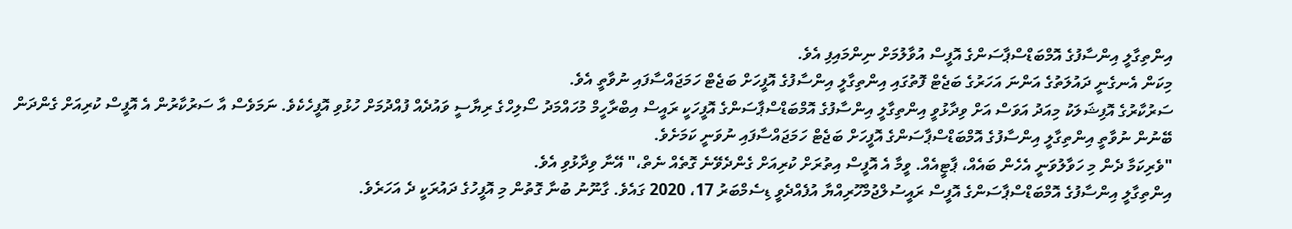އިންތިގާލީ އިންސާފުގެ އޮމްބަޑްސްޕާސަންގެ އޮފީސް އުވާލުމަށް ނިންމައިފި އެވެ.
މިކަން އެނގެނީ ދައުލަތުގެ އަންނަ އަހަރުގެ ބަޖެޓް ފޮތުގައި އިންތިގާލީ އިންސާފުގެ އޮފީހަށް ބަޖެޓް ހަމަޖައްސާފައި ނުވާތީ އެވެ.
ސަރުކާރުގެ އޮފިޝަލަކު މިއަދު އަވަސް އަށް ވިދާޅުވީ އިންތިގާލީ އިންސާފުގެ އޮމްބަޑްސްޕާސަންގެ އޮފީހަކީ ރައީސް އިބްރާހީމް މުހައްމަދު ސޯލިހްގެ ރިޔާސީ ވައުދެއް ފުއްދުމަށް ހުޅުވި އޮފީހެކެވެ. ނަމަވެސް އާ ސަރުކާރުން އެ އޮފީސް ކުރިއަށް ގެންދަން ބޭނުން ނުވާތީ އިންތިގާލީ އިންސާފުގެ އޮމްބަޑްސްޕާސަންގެ އޮފީހަށް ބަޖެޓް ހަމަޖައްސާފައި ނުވަނީ ކަމަށެވެ.
"ވެރިކަމާ ދެން މި ހަވާލުވަނީ އެހެން ބައެއް، ޕާޓީއެއް. ވީމާ އެ އޮފީސް އިތުރަށް ކުރިއަށް ގެންދެވޭނެ ގޮތެއް ނެތް،" އޭނާ ވިދާޅުވި އެވެ.
އިންތިގާލީ އިންސާފުގެ އޮމްބަޑްސްޕާސަންގެ އޮފީސް ރައީސުލްޖުމްހޫރިއްޔާ އުފެއްދެވީ ޑިސެމްބަރު 17، 2020 ގައެވެ. ގާނޫނު ބުނާ ގޮތުން މި އޮފީހުގެ ދައުރަކީ ދެ އަހަރެވެ.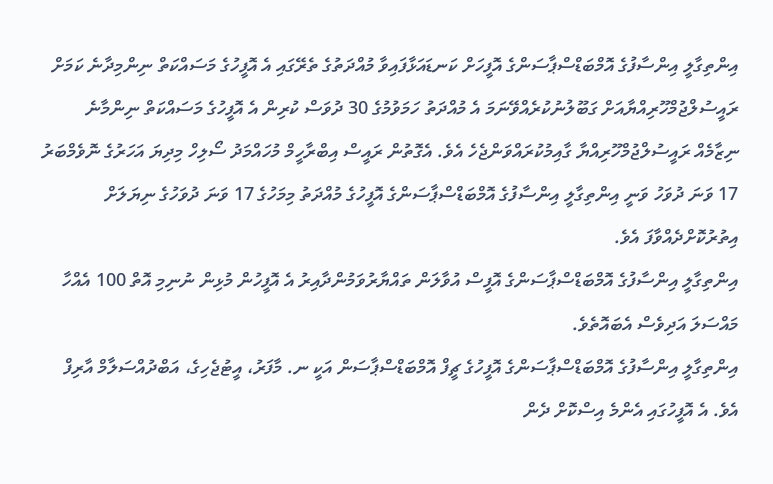އިންތިގާލީ އިންސާފުގެ އޮމްބަޑްސްޕާސަންގެ އޮފީހަށް ކަނޑައަޅާފައިވާ މުއްދަތުގެ ތެރޭގައި އެ އޮފީހުގެ މަސައްކަތް ނިންމިދާނެ ކަމަށް ރައީސުލްޖުމްހޫރިއްޔާއަށް ގަބޫލުނުކުރެއްވޭނަމަ އެ މުއްދަތު ހަމަވުމުގެ 30 ދުވަސް ކުރިން އެ އޮފީހުގެ މަސައްކަތް ނިންމާނެ ނިޒާމެއް ރައީސުލްޖުމްހޫރިއްޔާ ގާއިމުކުރައްވަންޖެހެ އެވެ. އެގޮތުން ރައީސް އިބްރާހީމް މުހައްމަދު ސޯލިހް މިދިޔަ އަހަރުގެ ނޮވެމްބަރު 17 ވަނަ ދުވަހު ވަނީ އިންތިގާލީ އިންސާފުގެ އޮމްބަޑްސްޕާސަންގެ އޮފީހުގެ މުއްދަތު މިމަހުގެ 17 ވަނަ ދުވަހުގެ ނިޔަލަށް އިތުރުކޮށްދެއްވާފަ އެވެ.
އިންތިގާލީ އިންސާފުގެ އޮމްބަޑްސްޕާސަންގެ އޮފީސް އުވާލަން ތައްޔާރުވަމުންދާއިރު އެ އޮފީހުން މުޅިން ނުނިމި އޮތް 100 އެއްހާ މައްސަލަ އަދިވެސް އެބައޮތެވެ.
އިންތިގާލީ އިންސާފުގެ އޮމްބަޑްސްޕާސަންގެ އޮފީހުގެ ޗީފް އޮމްބަޑްސްޕާސަން އަކީ ނ. މާފަރު، އީޓުޖެހިގެ، އަބްދުއްސަލާމް އާރިފް އެވެ. އެ އޮފީހުގައި އެންމެ އިސްކޮށް ދެން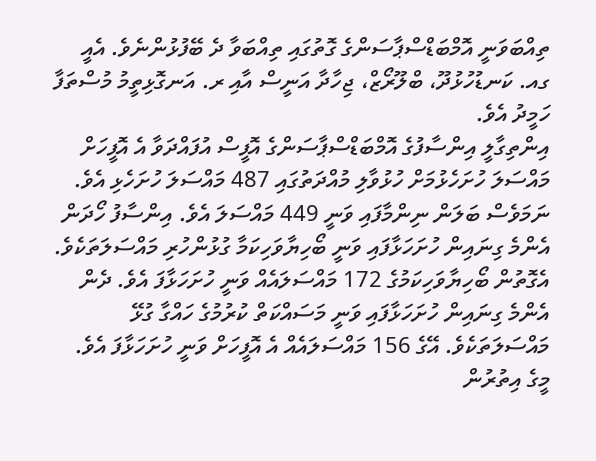ތިއްބަވަނީ އޮމްބަޑްސްޕާސަންގެ ގޮތުގައި ތިއްބަވާ ދެ ބޭފުޅުންނެވެ. އެއީ ގއ. ކަނޑުހުޅުދޫ، ބްލޫރޯޒް، ޖިހާދާ އަނީސް އާއި ރ. އަނގޮޅިތީމު މުސްތަފާ ހަމީދު އެވެ.
އިންތިގާލީ އިންސާފުގެ އޮމްބަޑްސްޕާސަންގެ އޮފީސް އުފައްދަވާ އެ އޮފީހަށް މައްސަލަ ހުށަހެޅުމަށް ހުޅުވާލި މުއްދަތުގައި 487 މައްސަލަ ހުށަހެޅި އެވެ. ނަމަވެސް ބަލަން ނިންމާފައި ވަނީ 449 މައްސަލަ އެވެ. އިންސާފު ހޯދަން އެންމެ ގިނައިން ހުށަހަޅާފައި ވަނީ ބޯހިޔާވަހިކަމާ ގުޅުންހުރި މައްސަލަތަކެވެ. އެގޮތުން ބޯހިޔާވަހިކަމުގެ 172 މައްސަލައެއް ވަނީ ހުށަހަޅާފަ އެވެ. ދެން އެންމެ ގިނައިން ހުށަހަޅާފައި ވަނީ މަސައްކަތް ކުރުމުގެ ހައްގާ ގުޅޭ މައްސަލަތަކެވެ. އޭގެ 156 މައްސަލައެއް އެ އޮފީހަށް ވަނީ ހުށަހަޅާފަ އެވެ. މީގެ އިތުރުން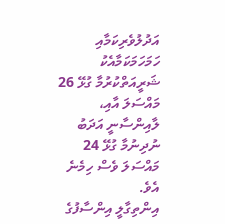އަދުލުވެރިކަމާއި ހަމަހަމަކަމާއެކު ޝަރީއަތްކުރުމާ ގުޅޭ 26 މައްސަލަ އާއި، ލާއިންސާނީ އަދަބު ނުދިނުމާ ގުޅޭ 24 މައްސަލަ ވެސް ހިމެނެ އެވެ.
އިންތިގާލީ އިންސާފުގެ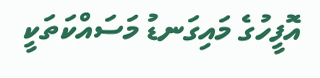އޮފީހުގެ މައިގަނޑު މަސައްކަތަކީ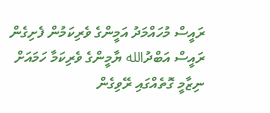ރައީސް މުހައްމަދު އަމީންގެ ވެރިކަމުން ފެށިގެން ރައީސް އަބްދުالله ޔާމީންގެ ވެރިކަމާ ހަމައަށް ނިޒާމީ ގޮތެއްގައި ރޭވިގެން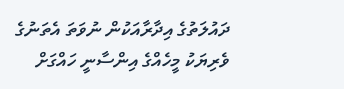ދައުލަތުގެ އިދާރާއަކުން ނުވަތަ އެތަނުގެ ވެރިޔަކު މީހެއްގެ އިންސާނީ ހައްގަށް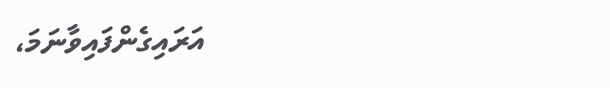އަރައިގެންފައިވާނަމަ،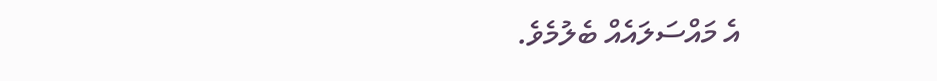އެ މައްސަލައެއް ބެލުމެވެ.